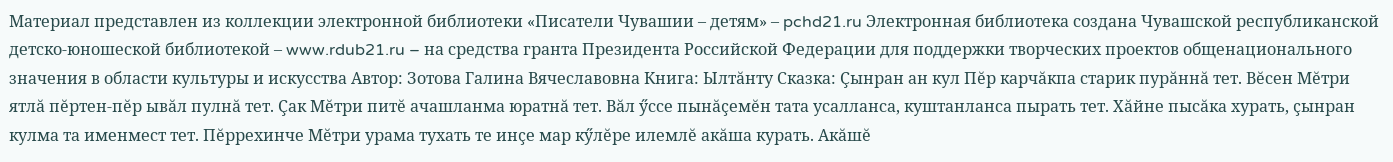Материал представлен из коллекции электронной библиотеки «Писатели Чувашии – детям» – pchd21.ru Электронная библиотека создана Чувашской республиканской детско-юношеской библиотекой – www.rdub21.ru – на средства гранта Президента Российской Федерации для поддержки творческих проектов общенационального значения в области культуры и искусства Автор: Зотова Галина Вячеславовна Книга: Ылтăнту Сказка: Çынран ан кул Пĕр карчăкпа старик пурăннă тет. Вĕсен Мĕтри ятлă пĕртен-пĕр ывăл пулнă тет. Çак Мĕтри питĕ ачашланма юратнă тет. Вăл ӳссе пынăçемĕн тата усалланса, куштанланса пырать тет. Хăйне пысăка хурать, çынран кулма та именмест тет. Пĕррехинче Мĕтри урама тухать те инçе мар кӳлĕре илемлĕ акăша курать. Акăшĕ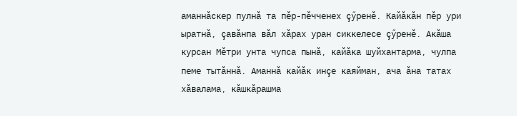аманнăскер пулнă та пĕр-пĕчченех çӳренĕ. Кайăкăн пĕр ури ыратнă, çавăнпа вăл хăрах уран сиккелесе çӳренĕ. Акăша курсан Мĕтри унта чупса пынă, кайăка шуйхантарма, чулпа пеме тытăннă. Аманнă кайăк инçе каяйман, ача ăна татах хăвалама, кăшкăрашма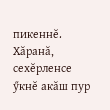пикеннĕ. Хăранă, сехĕрленсе ӳкнĕ акăш пур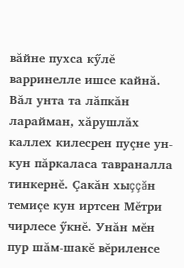вăйне пухса кӳлĕ варринелле ишсе кайнă. Вăл унта та лăпкăн ларайман, хăрушлăх каллех килесрен пуçне ун-кун пăркаласа тавраналла тинкернĕ. Çакăн хыççăн темиçе кун иртсен Мĕтри чирлесе ӳкнĕ. Унăн мĕн пур шăм-шакĕ вĕриленсе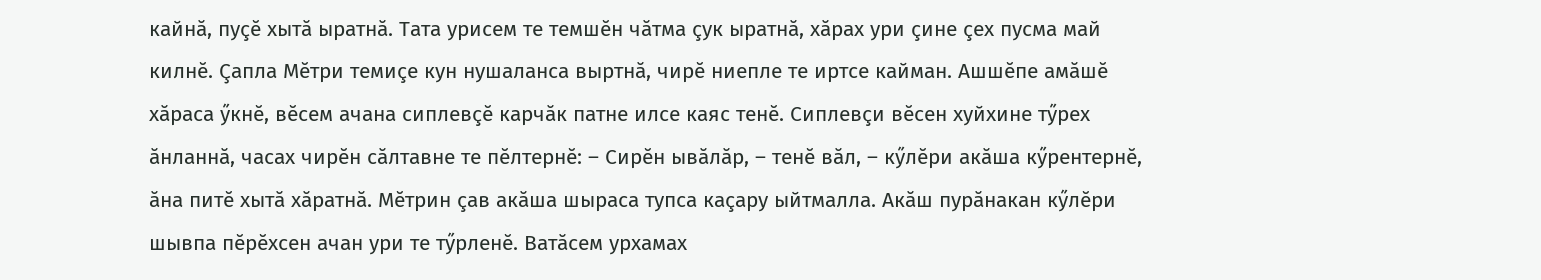кайнă, пуçĕ хытă ыратнă. Тата урисем те темшĕн чăтма çук ыратнă, хăрах ури çине çех пусма май килнĕ. Çапла Мĕтри темиçе кун нушаланса выртнă, чирĕ ниепле те иртсе кайман. Ашшĕпе амăшĕ хăраса ӳкнĕ, вĕсем ачана сиплевçĕ карчăк патне илсе каяс тенĕ. Сиплевçи вĕсен хуйхине тӳрех ăнланнă, часах чирĕн сăлтавне те пĕлтернĕ: – Сирĕн ывăлăр, – тенĕ вăл, – кӳлĕри акăша кӳрентернĕ, ăна питĕ хытă хăратнă. Мĕтрин çав акăша шыраса тупса каçару ыйтмалла. Акăш пурăнакан кӳлĕри шывпа пĕрĕхсен ачан ури те тӳрленĕ. Ватăсем урхамах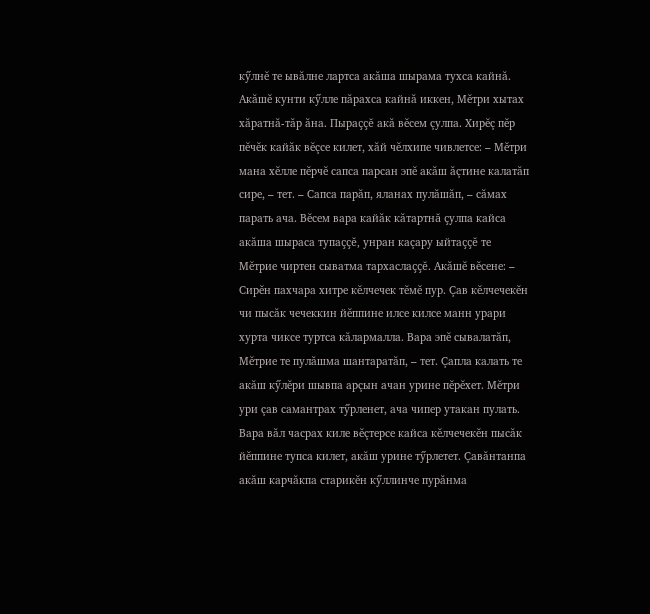кӳлнĕ те ывăлне лартса акăша шырама тухса кайнă. Акăшĕ кунти кӳлле пăрахса кайнă иккен, Мĕтри хытах хăратнă-тăр ăна. Пыраççĕ акă вĕсем çулпа. Хирĕç пĕр пĕчĕк кайăк вĕçсе килет, хăй чĕлхипе чивлетсе: – Мĕтри мана хĕлле пĕрчĕ сапса парсан эпĕ акăш ăçтине калатăп сире, – тет. – Сапса парăп, яланах пулăшăп, – сăмах парать ача. Вĕсем вара кайăк кăтартнă çулпа кайса акăша шыраса тупаççĕ, унран каçару ыйтаççĕ те Мĕтрие чиртен сыватма тархаслаççĕ. Акăшĕ вĕсене: – Сирĕн пахчара хитре кĕлчечек тĕмĕ пур. Çав кĕлчечекĕн чи пысăк чечеккин йĕппине илсе килсе манн урари хурта чиксе туртса кăлармалла. Вара эпĕ сывалатăп, Мĕтрие те пулăшма шантаратăп, – тет. Çапла калать те акăш кӳлĕри шывпа арçын ачан урине пĕрĕхет. Мĕтри ури çав самантрах тӳрленет, ача чипер утакан пулать. Вара вăл часрах киле вĕçтерсе кайса кĕлчечекĕн пысăк йĕппине тупса килет, акăш урине тӳрлетет. Çавăнтанпа акăш карчăкпа старикĕн кӳллинче пурăнма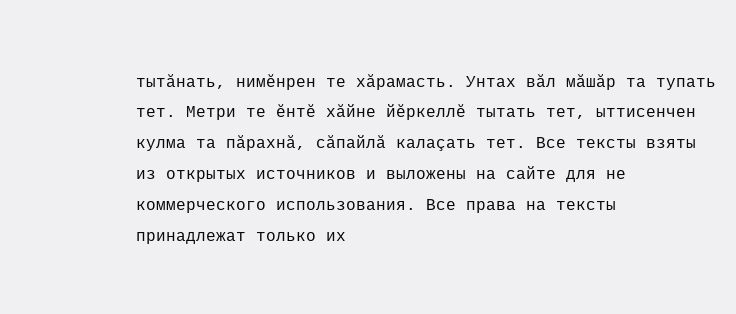тытăнать, нимĕнрен те хăрамасть. Унтах вăл мăшăр та тупать тет. Метри те ĕнтĕ хăйне йĕркеллĕ тытать тет, ыттисенчен кулма та пăрахнă, сăпайлă калаçать тет. Все тексты взяты из открытых источников и выложены на сайте для не коммерческого использования. Все права на тексты принадлежат только их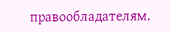правообладателям.